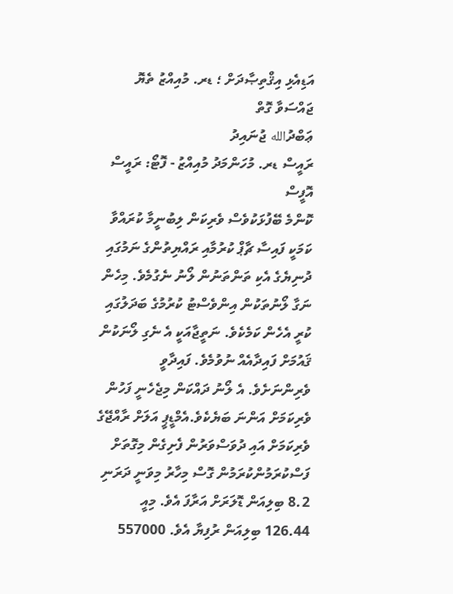އަޑިއެޅި އިޤްތިޞާދަށް ؛ ޑރ. މުއިއްޒު ތެޔޮ ޖައްސަވާ ގޮތް
ޢަބްދުالله ޖުނައިދު
ރައީސް ޑރ. މުހަންމަދު މުއިއްޒު - ފޮޓޯ: ރައީސް އޮފީސް
ކޮންމެ ބޭފުޅަކުވެސް ވެރިކަން ލިބުނީމާ ކުރައްވާ ކަމަކީ ފައިސާ ޗާޕް ކުރުމާއި ރައްޔިތުންގެ ނަމުގައި ދުނިޔެގެ އެކި ތަންތަނުން ލޯނު ނެގުމެވެ. މިހެން ނަގާ ލޯނުތަކުން އިންވެސްޓު ކުރުމުގެ ބަދަލުގައި ކުރީ އެހެން ކަމެކެވެ. ނަތީޖާއަކީ އެ ނެގި ލޯނަކުން ޤައުމަށް ފައިދާއެއް ނުވުމެވެ. ފައިދާވީ ވެރިންނަށެވެ. އެ ލޯނު ދައްކަން މިޖެހެނީ ފަހުން ވެރިކަމަށް އަންނަ ބަޔެކެވެ.އެމްޑީޕީ އަލަށް ރާއްޖޭގެ ވެރިކަމަށް އައި ދުވަސްވަރުން ފެށިގެން މިގޮތަށް ފަސްކުރަމުންކުރަމުން ގޮސް މިހާރު މިވަނީ ދަރަނި 8.2 ބިލިއަން ޑޮލަރަށް އަރާފަ އެވެ. މިއީ 126.44 ބިލިއަން ރުފިޔާ އެވެ. 557000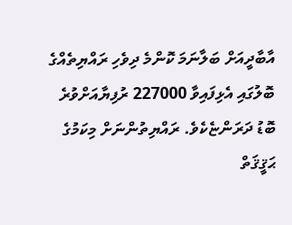އާބާދީއަށް ބަލާނަމަ ކޮންމެ ދިވެހި ރައްޔިތެއްގެ ބޮލުގައި އެޅިފައިވާ 227000 ރުފިޔާއަށްވުރެ ބޮޑު ދަރަންޏެކެވެ. ރައްޔިތުންނަށް މިކަމުގެ ޙަޤީޤަތް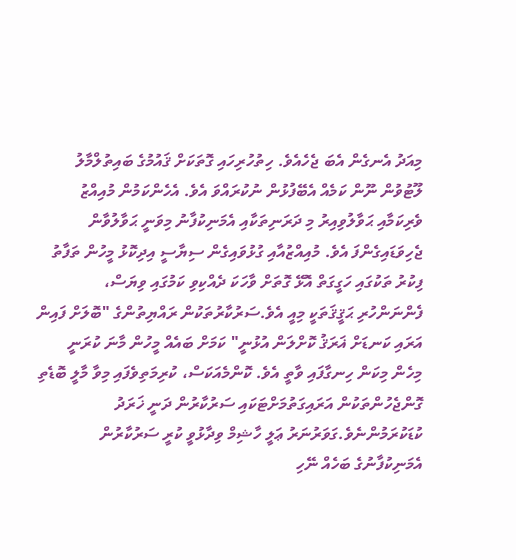މިއަދު އެނގެން އެބަ ޖެހެއެވެ. ހިތުހުރިހައި ގޮތަކަށް ޤައުމުގެ ބައިތުލްމާލު ލޫޓުވުން ނޫން ކަމެއް އެބޭފުޅުން ނުކުރައްވަ އެވެ. އެހެންކަމުން މުއިއްޒު ވެރިކަމާއި ޙަވާލުވިއިރު މި ދަރަނިތަކާއި އެމަނިކުފާނު މިވަނީ ޙަވާލުވާން ޖެހިވަޑައިގެންފަ އެވެ. މުއިއްޒުއާއި ގުޅުވައިގެން ސިޔާސީ އިދިކޮޅު މީހުން ތަފާތު ފިކުރު ތަކުގައި ހަގީގަތް އޮޅޭ ގޮތަށް ވާހަކަ ދެއްކިވި ކަމުގައި ވިޔަސް، ފެންނަންހުރި ޙަޤީޤަތަކީ މިއީ އެވެ.ސަރުކާރުތަކުން ރައްޔިތުންގެ "ބޮލަށް ފައިން އަރައި ކަނޑަށް ޣަރަޤު ކޮށްލަން އުޅުނީ" ކަމަށް ބައެއް މީހުން މާނަ ކުރަނީ މިހެން މިކަން ހިނގާފައި ވާތީ އެވެ. ކޮންމެއަކަސް، ކުރިމަތިވެފައި މިވާ މާލީ ބޮޑެތި ގޮންޖެހުންތަކުން އަރައިގަތުމަށްޓަކައި ސަރުކާރުން ދަނީ ޚަރަދު ކުޑަކުރަމުންނެވެ.ގަވަރުނަރު ޢަލީ ހާޝިމް ވިދާޅުވީ ކުރީ ސަރުކާރުން އެމަނިކުފާނުގެ ބަހެއް ނޭހި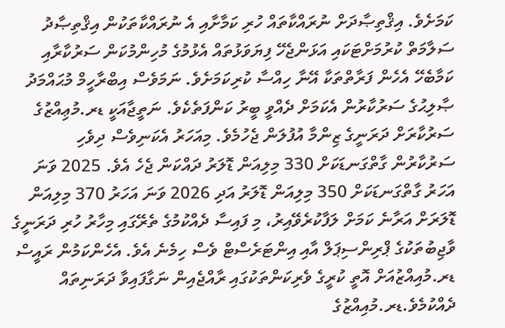ކަމަށެވެ. އިޤްތިޞާދަށް ނުރައްކާތައް ހުރި ކަމާށާއި އެ ނުރައްކާތަކުން އިޤްތިޞާދު ސަލާމަތް ކުރުމަށްޓަކައި އަޅަންޖެހޭ ފިޔަވަޅުތައް އެޅުމުގެ މުހިންމުކަން ސަރުކާރާއި ކަމާބެހޭ އެހެން ފަރާތްތަކާ އޭނާ ހިއްސާ ކުރިކަމަށެވެ. ނަމަވެސް އިބްރާހީމް މުޙައްމަދު ޞާލިޙުގެ ސަރުކާރުން އެކަމަށް ދެއްވީ ބީރު ކަންފަތެކެވެ. ނަތީޖާއަކީ ޑރ.މުޢިއްޒުގެ ސަރުކާރަށް ދަރަނީގެ ޒިންމާ އުފުލަން ޖެހުމެވެ. މިއަހަރު އެކަނިވެސް ދިވެހި ސަރުކާރުން ގާތްގަނޑަކަށް 330 މިލިއަން ޑޮލަރު ދައްކަން ޖެހެ އެވެ. 2025 ވަނަ އަހަރު ގާތްގަނޑަކަށް 350 މިލިއަން ޑޮލަރު އަދި 2026 ވަނަ އަހަރު 370 މިލިއަން ޑޮލަރަށް އަރާނެ ކަމަށް ލަފާކުރެވޭއިރު، މި ފައިސާ ދެއްކުމުގެ ތެރޭގައި މިހާރު ހުރި ދަރަނީގެ ވާޖިބުތަކުގެ ޕްރިންސިޕަލް އާއި އިންޓަރެސްޓް ވެސް ހިމެނެ އެވެ. އެހެންކަމުން ރައީސް ޑރ.މުއިއްޒުއަށް އޮތީ ކުރީގެ ވެރިކަންތަކުގައި ރާއްޖެއިން ނަގާފައިވާ ދަރަނިތައް ދެއްކުމެވެ.ޑރ.މުއިއްޒުގެ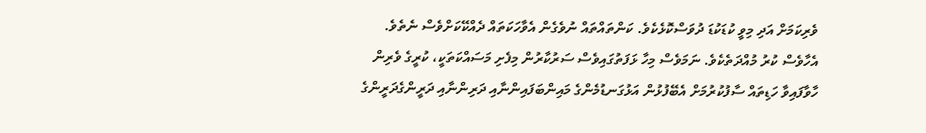ވެރިކަމަށް އަދި މިވީ ކުޑަކުޑަ ދުވަސްކޮޅެކެވެ. ކަންތައްތައް ނުވެގެން އެވާހަކަތައް ދެއްކޭކަށްވެސް ނެތެވެ. އެހާވެސް ކުރު މުއްދަތެކެވެ. ނަމަވެސް މިހާ ޅަފަތުގައިވެސް ސަރުކާރުން މިފެށި މަސައްކަތަކީ، ކުރީގެ ވެރިން ހާވާފައިވާ ހަޑިތައް ސާފުކުރުމަށް އެބޭފުޅުން އަޅުގަނޑުމެންގެ މައިންބަފައިންނާއި ދަރިންނާއި ދަރީންގެދަރީންގެ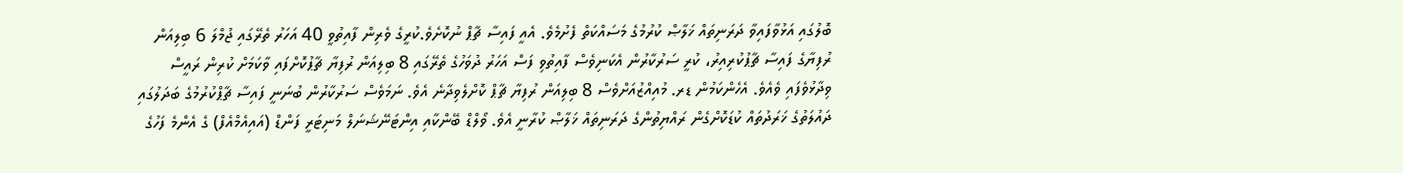ބޮލުގައި އަޅުވާފައިވާ ދަރަނިތައް ޚަލާޞް ކުރުމުގެ މަސައްކަތް ފެށުމެވެ. އެއީ ފައިސާ ޗާޕް ނުކޮށެވެ.ކުރީގެ ވެރިން ފާއިތުވީ 40 އަހަރު ތެރޭގައި ޖުމްލަ 6 ބިލިއަން ރުފިޔާގެ ފައިސާ ޗާޕުކުރިއިރު، ކުރީ ސަރުކާރުން އެކަނިވެސް ފާއިތުވި ފަސް އަހަރު ދުވަހުގެ ތެރޭގައި 8 ބިލިއަން ރުފިޔާ ޗާޕުކޮށްފައި ވާކަމަށް ކުރިން ރައީސް ވިދާޅުވެފައި ވެއެވެ. އެހެންކަމުން ޑރ. މުއިއްޒުއަށްވެސް 8 ބިލިއަން ރުފިޔާ ޗާޕް ކޮށްލެވިދާނެ އެވެ. ނަމަވެސް ސަރުކާރުން ބުނަނީ ފައިސާ ޗާޕްކުރުމުގެ ބަދަލުގައި ދައުލަތުގެ ޚަރަދުތައް ކުޑަކޮށްގެން ރައްޔިތުންގެ ދަރަނިތައް ޚަލާޞް ކުރާނީ އެވެ. ވޯލްޑް ބޭންކާއި އިންޓަނޭޝަނަލް މަނިޓަރީ ފަންޑް (އައިއެމްއެފް) ގެ އެންމެ ފަހުގެ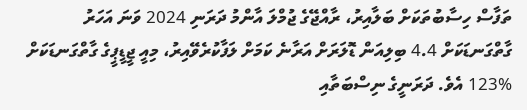ތަފާސް ހިސާބުތަކަށް ބަލާއިރު، ރާއްޖޭގެ ޖުމްލަ އާންމު ދަރަނި 2024 ވަނަ އަހަރު ގާތްގަނޑަކަށް 4.4 ބިލިއަން ޑޮލަރަށް އަރާނެ ކަމަށް ލަފާކުރެވޭއިރު، މިއީ ޖީޑީޕީގެ ގާތްގަނޑަކަށް %123 އެވެ. ދަރަނީގެ ނިސްބަތާއި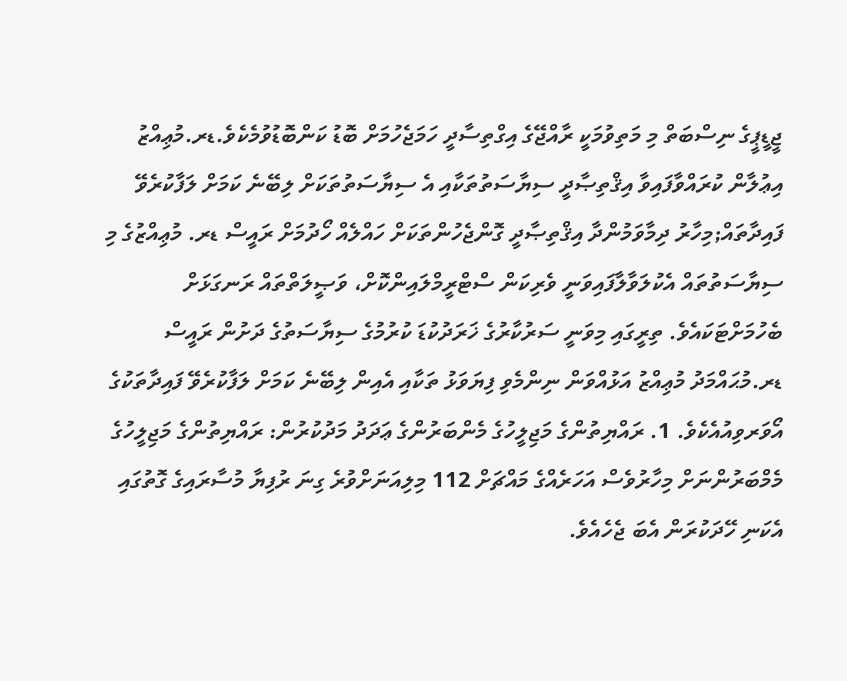ޖީޑީޕީގެ ނިސްބަތް މި މަތިވުމަކީ ރާއްޖޭގެ އިގްތިސާދީ ހަމަޖެހުމަށް ބޮޑު ކަންބޮޑުވުމެކެވެ.ޑރ.މުޢިއްޒު އިޢުލާން ކުރައްވާފައިވާ އިޤްތިޞާދީ ސިޔާސަތުތަކާއި އެ ސިޔާސަތުތަކަށް ލިބޭނެ ކަމަށް ލަފާކުރެވޭ ފައިދާތައް;މިހާރު ދިމާވަމުންދާ އިޤްތިޞާދީ ގޮންޖެހުންތަކަށް ހައްލެއް ހޯދުމަށް ރައީސް ޑރ. މުޢިއްޒުގެ މި ސިޔާސަތުތައް އެކުލަވާލާފައިވަނީ ވެރިކަން ސްޓްރީމްލައިންކޮށް، ވަޞީލަތްތައް ރަނގަޅަށް ބެހުމަށްޓަކައެވެ. ތިރީގައި މިވަނީ ސަރުކާރުގެ ޚަރަދުކުޑަ ކުރުމުގެ ސިޔާސަތުގެ ދަށުން ރައީސް ޑރ.މުޙައްމަދު މުޢިއްޒު އަޅުއްވަން ނިންމެވި ފިޔަވަޅު ތަކާއި އެއިން ލިބޭނެ ކަމަށް ލަފާކުރެވޭ ފައިދާތަކުގެ އޯވަރވިއުއެކެވެ. 1. ރައްޔިތުންގެ މަޖިލީހުގެ މެންބަރުންގެ ޢަދަދު މަދުކުރުން: ރައްޔިތުންގެ މަޖިލީހުގެ މެމްބަރުންނަށް މިހާރުވެސް އަހަރެއްގެ މައްޗަށް 112 މިލިއަނަށްވުރެ ގިނަ ރުފިޔާ މުސާރައިގެ ގޮތުގައި އެކަނި ހޭދަކުރަން އެބަ ޖެހެއެވެ.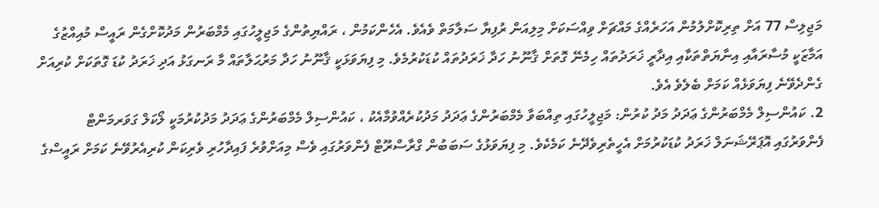މަޖިލިސް 77 އަށް ތިރިކޮށްލުމުން އަހަރެއްގެ މައްޗަށް ވިއްސަކަށް މިލިއަން ރުފިޔާ ސަލާމަތް ވެއެވެ. އެހެންކަމުން ، ރައްޔިތުންގެ މަޖިލީހުގައި މެމްބަރުން މަދުކޮށްގެން ރައީސް މުއިއްޒުގެ އަމާޒަކީ މުސާރައާއި އިނާޔަތްތަކާއި އިދާރީ ޚަރަދުތައް ހިމެނޭ ގޮތަށް ޤާނޫނު ހަދާ ޚަރަދުތައް ކުޑަކުރުމެވެ. މި ފިޔަވަޅަކީ ޤާނޫނު ހަދާ މަރުޙަލާތައް މާ ރަނގަޅު އަދި ޚަރަދު ކުޑަ ގޮތަކަށް ކުރިއަށް ގެންދެވޭނެ ފިޔަވަޅެއް ކަމަށް ބެލެވެ އެވެ.
2. ކައުންސިލް މެމްބަރުންގެ ޢަދަދު މަދު ކުރުން: މަޖިލީހުގައި ތިއްބަވާ މެމްބަރުންގެ ޢަދަދު މަދުކުރެއްވުމާއެކު ، ކައުންސިލް މެމްބަރުންގެ ޢަދަދު މަދުކުރުމަކީ ލޯކަލް ގަވަރމަންޓް ފެންވަރުގައި އޮޕަރޭޝަނަލް ޚަރަދު ކުޑަކުރުމަށް އެހީތެރިވެދޭނެ ކަމެކެވެ. މި ފިޔަވަޅުގެ ސަބަބުން ގްރާސްރޫޓް ފެންވަރުގައި ވެސް މިއަށްވުރެ ފައިދާހުރި ވެރިކަން ކުރިއެރުވޭނެ ކަމަށް ރައީސްގެ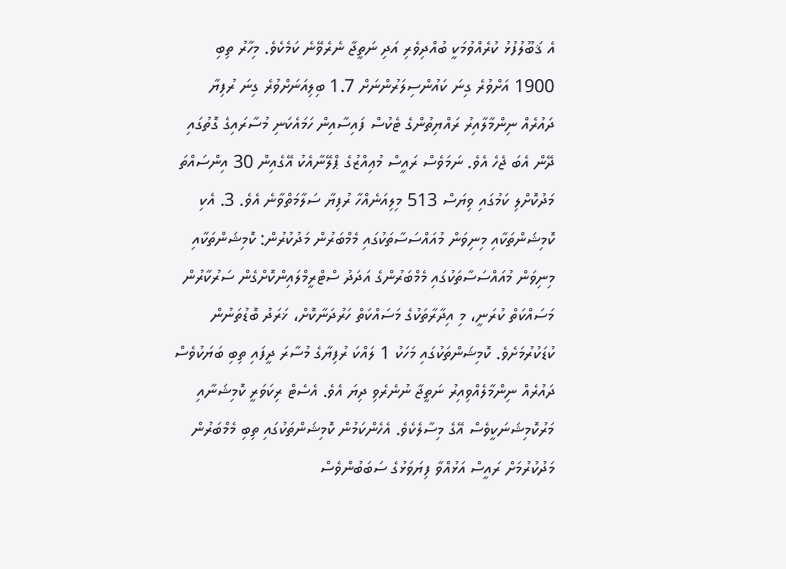އެ ޤަބޫލުފުޅު ކުރެއްވުމަކީ ބުއްދިވެރި އަދި ނަތީޖާ ނެރެވޭނެ ކަމެކެވެ. މިހާރު ތިބި 1900 އަށްވުރެ ގިނަ ކައުންސިލަރުންނަށް 1.7 ބިލިއަނަށްވުރެ ގިނަ ރުފިޔާ ދައުރެއް ނިންމާލާއިރު ރައްޔިތުންގެ ޓެކުސް ފައިސާއިން ހަމައެކަނި މުސާރައިގެ ގޮތުގައި ދޭން އެބަ ޖެހެ އެވެ. ނަމަވެސް ރައީސް މުޢިއްޒުގެ ޕްލޭނާއެކު އޭގެއިން 30 އިންސައްތަ މަދުކޮށްލި ކަމުގައި ވިޔަސް 513 މިލިއަނެއްހާ ރުފިޔާ ސަލާމަތްވާނެ އެވެ. 3. އެކި ކޮމިޝަންތަކާއި މިނިވަން މުއައްސަސާތަކުގައި މެމްބަރުން މަދުކުރުން: ކޮމިޝަންތަކާއި މިނިވަން މުއައްސަސާތަކުގައި މެމްބަރުންގެ އަދަދު ސްޓްރީމްލައިންކޮށްގެން ސަރުކާރުން މަސައްކަތް ކުރަނީ، މި އިދާރާތަކުގެ މަސައްކަތް ހަރުދަނާކޮށް، ޚަރަދު ބޮޑުތަނުން ކުޑަކުރުމަށެވެ. ކޮމިޝަންތަކުގައި މަހަކު 1 ލައްކަ ރުފިޔާގެ މުސާރަ ދީފައި ތިބި ބަޔަކުވެސް ދައުރެއް ނިންމާލެއްވިއިރު ނަތީޖާ ނުނެރެވި ދިޔަ އެވެ. އެސެޓް ރިކަވަރީ ކޮމިޝަނާއި މަރުކޮމިޝަނަކީވެސް އޭގެ މިސާލެކެވެ. އެހެންކަމުން ކޮމިޝަންތަކުގައި ތިބި މެމްބަރުން މަދުކުރުމަށް ރައީސް އަޅުއްވާ ފިޔަވަޅުގެ ސަބަބުންވެސް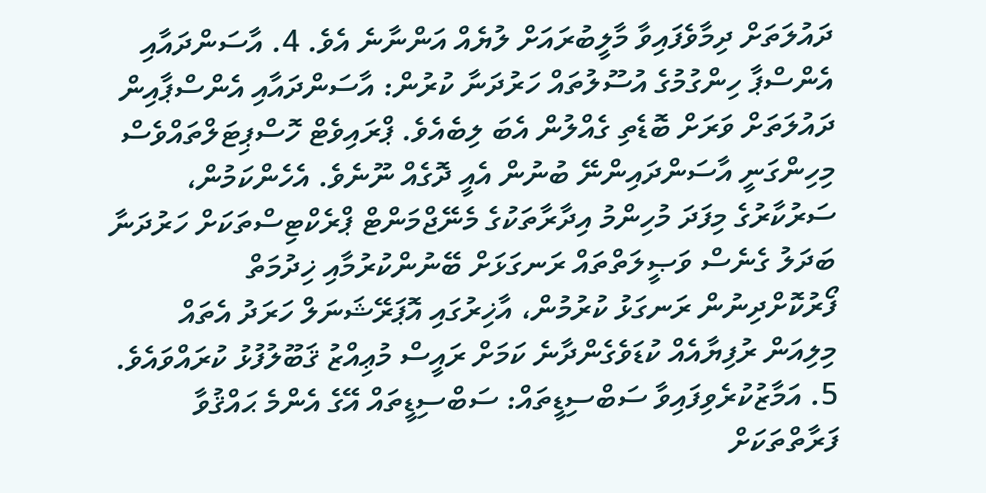ދައުލަތަށް ދިމާވެފައިވާ މާލީބުރައަށް ލުޔެއް އަންނާނެ އެވެ. 4. އާސަންދައާއި އެންސްޕާ ހިންގުމުގެ އުސޫލުތައް ހަރުދަނާ ކުރުން: އާސަންދައާއި އެންސްޕާއިން ދައުލަތަށް ވަރަށް ބޮޑެތި ގެއްލުން އެބަ ލިބެއެވެ. ޕްރައިވެޓް ހޮސްޕިޓަލްތައްވެސް މިހިންގަނީ އާސަންދައިންނޭ ބުނުން އެއީ ދޮގެއް ނޫނެވެ. އެހެންކަމުން، ސަރުކާރުގެ މިފަދަ މުހިންމު އިދާރާތަކުގެ މެނޭޖްމަންޓް ޕްރެކްޓިސްތަކަށް ހަރުދަނާ ބަދަލު ގެނެސް ވަޞީލަތްތައް ރަނގަޅަށް ބޭނުންކުރުމާއި ޚިދުމަތް ފޯރުކޮށްދިނުން ރަނގަޅު ކުރުމުން، އާޚިރުގައި އޮޕަރޭޝަނަލް ހަރަދު އެތައް މިލިއަން ރުފިޔާއެއް ކުޑަވެގެންދާނެ ކަމަށް ރައީސް މުޢިއްޒު ޤަބޫލުފުޅު ކުރައްވައެވެ. 5. އަމާޒުކުރެވިފައިވާ ސަބްސިޑީތައް: ސަބްސިޑީތައް އޭގެ އެންމެ ޙައްޤުވާ ފަރާތްތަކަށް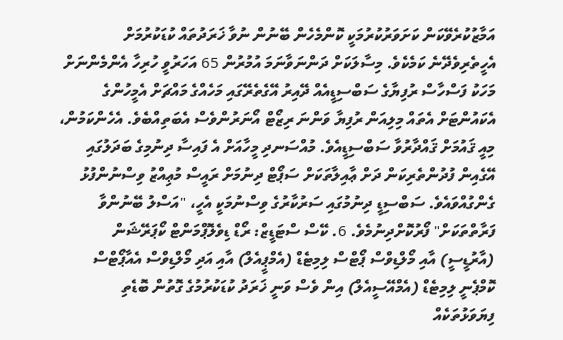އަމާޒުކުރެވޭކަން ކަށަވަރުކުރުމަކީ ކޮންމެހެން ބޭނުން ނުވާ ޚަރަދުތައް ކުޑަކުރުމަށް އެހީތެރިވެދޭނެ ކަމެކެވެ. މިސާލަކަށް ދަންނަވާނަމަ އުމުރުން 65 އަހަރުވީ ހުރިހާ އެންމެންނަށް މަހަކު ފަސްހާސް ރުފިޔާގެ ސަބްސިޑީއެއް ދޭއިރު އޭގެތެރޭގައި މަހެއްގެ މައްޗަށް އެމީހުންގެ އެކައުންޓަށް އެތައް މިލިއަން ރުފިޔާ ވަންނަ ރިޒޯޓް އޯނަރުންވެސް އެބަތިއްބެވެ. އެހެންކަމުން، މިއީ ޤައުމަށް ޤައްދާރުވާ ސަބްސިޑީއެވެ. މުއްސަނދި މީހާއަށް އެ ފައިސާ ދިނުމިގެ ބަދަލުގައި އޭގެއިން ފުދުންތެރިކަން ދަށް ޢާއިލާތަކަށް ސަޕޯޓް ދިނުމަށް ރައީސް މުޢިއްޒު ވިސްނުންފުޅު ގެންގުއްވައެވެ. ސަބްސިޑީ ދިނުމުގައި ސަރުކާރުގެ ވިސްނުމަކީ އެހީ، "އަސްލު ބޭނުންވާ ފަރާތްތަކަށް" ފޯރުކޮށްދިނުމެވެ. 6. ކޭސް ސްޓަޑީޒް: ރޯޑް ޑިވެލޮޕްމަންޓް ކޯޕަރޭޝަން (އާރުޑީސީ) އާއި މޯލްޑިވްސް ޕޯޓްސް ލިމިޓެޑް (އެމްޕީއެލް) އާއި އަދި މޯލްޑިވްސް އެއާޕޯޓްސް ކޮމްޕެނީ ލިމިޓެޑް (އެމްއޭސީއެލް) އިން ވެސް ވަނީ ޚަރަދު ކުޑަކުރުމުގެ ގޮތުން ބޮޑެތި ފިޔަވަޅުތަކެއް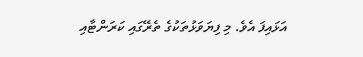އަޅައިފަ އެވެ. މި ފިޔަވަޅުތަކުގެ ތެރޭގައި ކަރަންޓާއި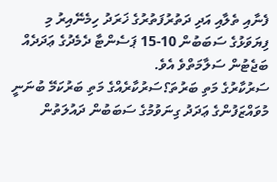ފެނާއި ތެލާއި އަދި ދަތުރުފަތުރުގެ ޚަރަދު ހިމެނޭއިރު މި ފިޔަވަޅުގެ ސަބަބުން 10-15 ޕަސެންޓާ ދެމެދުގެ ޢަދަދެއް ބަޖެޓުން ސަލާމަތްވެ އެވެ.
ސަރުކާރުގެ މަތި ބަރުތަ؟ސަރުކާރެއްގެ މަތި ބަރުކަމޭ ބުނަނީ މުވައްޒަފުންގެ ޢަދަދު ގިނަވުމުގެ ސަބަބުން ދައުލަތުން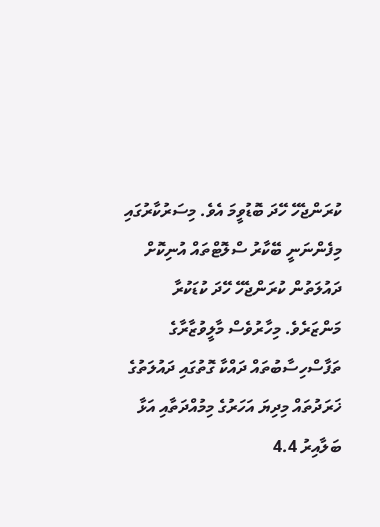ކުރަންޖެހޭ ހޭދަ ބޮޑުވީމަ އެވެ. މިސަރުކާރުގައި މިފެންނަނީ ބޭކާރު ސްލޮޓްތައް އުނިކޮށް ދައުލަތުން ކުރަންޖެހޭ ހޭދަ ކުޑަކުރާ މަންޒަރެވެ. މިހާރުވެސް މާލީވުޒާރާގެ ތަފާސްހިސާބުތައް ދައްކާ ގޮތުގައި ދައުލަތުގެ ޚަރަދުތައް މިދިޔަ އަހަރުގެ މިމުއްދަތާއި އަޅާ ބަލާއިރު 4.4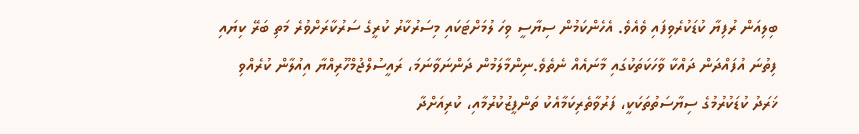ބިލިއަން ރުފިޔާ ކުޑަކުރެވިފައި ވެއެވެ. އެހެންކަމުން ސިޔާސީ ވިހަ ލުމަށްޓަކައި މިސަރުކާރު ކުރީގެ ސަރުކާރަށްވުރެ މަތި ބަރޭ ކިޔައި ފިތުނަ އުފައްދަން ދައްކާ ވާހަކަތަކުގައި މާނައެއް ނެތެވެ.ނިންމާލަމުން ދަންނަވާނަމަ، ރައީސުލްޖުމްހޫރިއްޔާ އިއުލާން ކުރެއްވި ޚަރަދު ކުޑަކުރުމުގެ ސިޔާސަތުތަކަކީ، ފަރުވާތެރިކަމާއެކު ތަންފީޒުކުރުމާއި، ކުރިއަށްދާ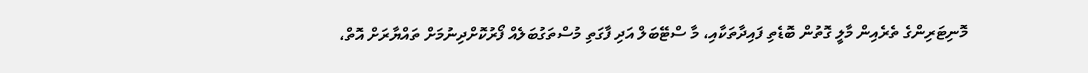މޮނިޓަރިންގެ ތެރެއިން މާލީ ގޮތުން ބޮޑެތި ފައިދާތަކާއި، މާ ސްޓޭބަލް އަދި ފާގަތި މުސްތަގުބަލެއް ފޯރުކޮށްދިނުމަށް ތައްޔާރަށް އޮތް،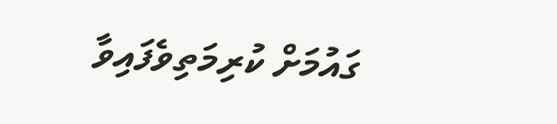ގައުމަށް ކުރިމަތިވެފައިވާ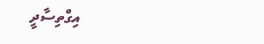އިގްތިސާދީ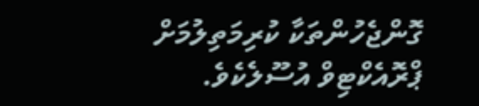ގޮންޖެހުންތަކާ ކުރިމަތިލުމަށް ޕްރޮއެކްޓިވް އުސޫލެކެވެ.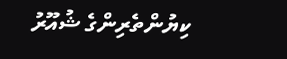ކިޔުންތެރިންގެ ޝުއޫރު